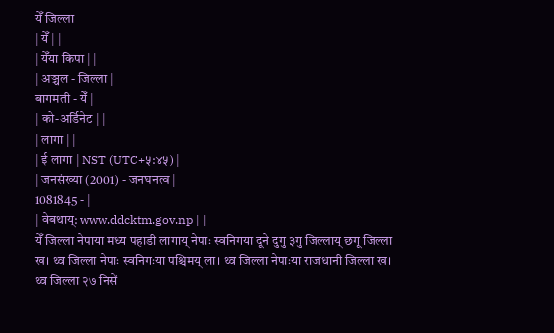येँ जिल्ला
| येँ | |
| येँया किपा | |
| अञ्चल - जिल्ला |
बागमती - येँ |
| को-अर्डिनेट | |
| लागा | |
| ई लागा | NST (UTC+५:४५) |
| जनसंख्या (2001) - जनघनत्व |
1081845 - |
| वेबथाय्: www.ddcktm.gov.np | |
येँ जिल्ला नेपाया मध्य पहाडी लागाय् नेपाः स्वनिगया दूने दुगु ३गु जिल्लाय् छगू जिल्ला ख। थ्व जिल्ला नेपाः स्वनिगःया पश्चिमय् ला। थ्व जिल्ला नेपाःया राजधानी जिल्ला ख। थ्व जिल्ला २७ निसें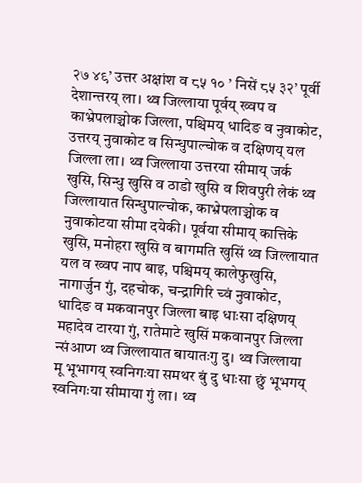२७ ४९’ उत्तर अक्षांश व ८५ १० ’ निसें ८५ ३२’ पूर्वी देशान्तरय् ला। थ्व जिल्लाया पूर्वय् ख्वप व काभ्रेपलाञ्चोक जिल्ला, पश्चिमय् धादिङ व नुवाकोट, उत्तरय् नुवाकोट व सिन्धुपाल्चोक व दक्षिणय् यल जिल्ला ला। थ्व जिल्लाया उत्तरया सीमाय् जर्क खुसि, सिन्धु खुसि व ठाडो खुसि व शिवपुरी लेकं थ्व जिल्लायात सिन्धुपाल्चोक, काभ्रेपलाञ्चोक व नुवाकोटया सीमा दयेकी। पूर्वया सीमाय् कात्तिके खुसि, मनोहरा खुसि व बागमति खुसिं थ्व जिल्लायात यल व ख्वप नाप बाइ, पश्चिमय् कालेफुखुसि, नागार्जुन गुं, दहचोक, चन्द्रागिरि च्वं नुवाकोट, धादिङ व मकवानपुर जिल्ला बाइ धाःसा दक्षिणय् महादेव टारया गुं, रातेमाटे खुसिं मकवानपुर जिल्ला न्संआप्ग थ्व जिल्लायात बायातःगु दु। थ्व जिल्लाया मू भूभागय् स्वनिगःया समथर बुं दु धाःसा छुं भूभगय् स्वनिगःया सीमाया गुं ला। थ्व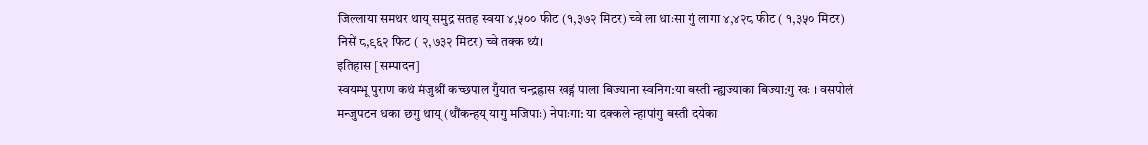जिल्लाया समथर थाय् समुद्र सतह स्वया ४,५०० फीट (१,३७२ मिटर) च्वे ला धाःसा गुं लागा ४,४२८ फीट ( १,३५० मिटर) निसें ८,९६२ फिट ( २,७३२ मिटर) च्वे तक्क थ्यं।
इतिहास [सम्पादन]
स्वयम्भू पुराण कथं मंजुश्रीं कच्छपाल गुँयात चन्द्रह्रास खड्गं पाला बिज्याना स्वनिग:या बस्ती न्ह्यज्याका बिज्या:गु खः । वसपोलं मन्जुपटन धका छगु थाय् (थौंकन्हय् यागु मजिपाः) नेपाःगा: या दक्कले न्हापांगु बस्ती दयेका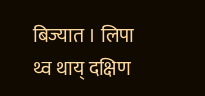बिज्यात । लिपा थ्व थाय् दक्षिण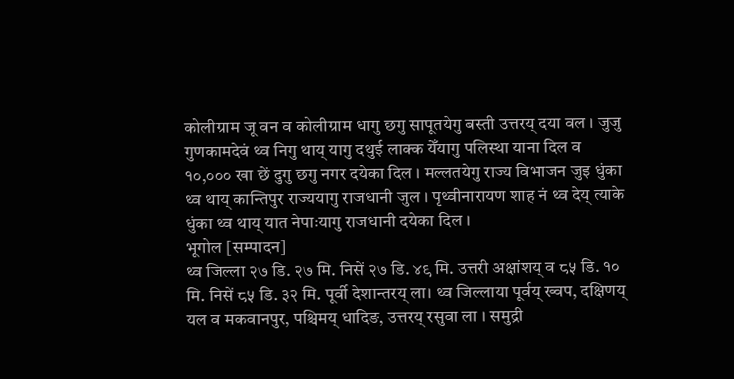कोलीग्राम जू वन व कोलीग्राम धागु छगु सापूतयेगु बस्ती उत्तरय् दया वल । जुजु गुणकामदेवं थ्व निगु थाय् यागु दथुई लाक्क येँयागु पलिस्था याना दिल व १०,००० खा छें दुगु छगु नगर दयेका दिल । मल्लतयेगु राज्य विभाजन जुइ धुंका थ्व थाय् कान्तिपुर राज्ययागु राजधानी जुल । पृथ्वीनारायण शाह नं थ्व देय् त्याके धुंका थ्व थाय् यात नेपाःयागु राजधानी दयेका दिल ।
भूगोल [सम्पादन]
थ्व जिल्ला २७ डि. २७ मि. निसें २७ डि. ४९ मि. उत्तरी अक्षांशय् व ८५ डि. १० मि. निसें ८५ डि. ३२ मि. पूर्वी देशान्तरय् ला। थ्व जिल्लाया पूर्वय् ख्वप, दक्षिणय् यल व मकवानपुर, पश्चिमय् धादिङ, उत्तरय् रसुवा ला । समुद्री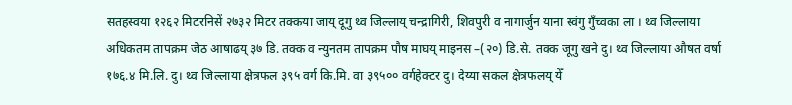सतहस्वया १२६२ मिटरनिसें २७३२ मिटर तक्कया जाय् दूगु थ्व जिल्लाय् चन्द्रागिरी, शिवपुरी व नागार्जुन याना स्वंगु गुँच्वका ला । थ्व जिल्लाया अधिकतम तापक्रम जेठ आषाढय् ३७ डि. तक्क व न्युनतम तापक्रम पौष माघय् माइनस –(२०) डि.से. तक्क जूगु खने दु। थ्व जिल्लाया औषत वर्षा १७६.४ मि.लि. दु। थ्व जिल्लाया क्षेत्रफल ३९५ वर्ग कि.मि. वा ३९५०० वर्गहेक्टर दु। देय्या सकल क्षेत्रफलय् येँ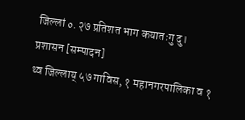जिल्लां ०.२७ प्रतिशत भाग कयातःगु दु।
प्रशासन [सम्पादन]
थ्व जिल्लाय् ५७ गाविस, १ महानगरपालिका व १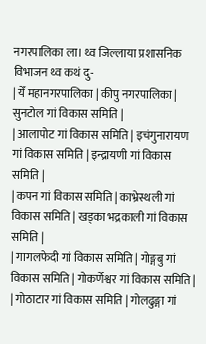नगरपालिका ला। थ्व जिल्लाया प्रशासनिक विभाजन थ्व कथं दु-
| येँ महानगरपालिका | कीपु नगरपालिका | सुनटोल गां विकास समिति |
| आलापोट गां विकास समिति | इचंगुनारायण गां विकास समिति | इन्द्रायणी गां विकास समिति |
| कपन गां विकास समिति | काभ्रेस्थली गां विकास समिति | खड्का भद्रकाली गां विकास समिति |
| गागलफेदी गां विकास समिति | गोङ्गबु गां विकास समिति | गोकर्णेश्वर गां विकास समिति |
| गोठाटार गां विकास समिति | गोलढुङ्गा गां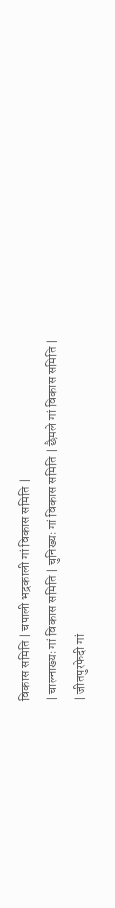विकास समिति | चपाली भद्रकाली गां विकास समिति |
| चाल्नाख्यः गां विकास समिति | चुनिख्यः गां विकास समिति | छैमले गां विकास समिति |
| जीतपुरफेदी गां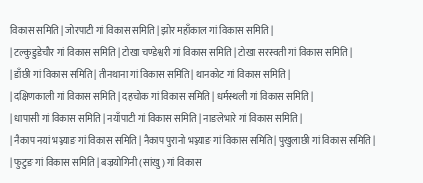विकास समिति | जोरपाटी गां विकास समिति | झोर महाँकाल गां विकास समिति |
| टल्कुडुडेचौर गां विकास समिति | टोखा चण्डेश्वरी गां विकास समिति | टोखा सरस्वती गां विकास समिति |
| डाँछी गां विकास समिति | तीनथाना गां विकास समिति | थानकोट गां विकास समिति |
| दक्षिणकाली गां विकास समिति | दहचोक गां विकास समिति | धर्मस्थली गां विकास समिति |
| धापासी गां विकास समिति | नयाँपाटी गां विकास समिति | नाङलेभारे गां विकास समिति |
| नैकाप नयां भञ्ज्याङ गां विकास समिति | नैकाप पुरानो भञ्ज्याङ गां विकास समिति | पुखुलाछी गां विकास समिति |
| फुटुङ गां विकास समिति | बज्रयोगिनी (सांखु) गां विकास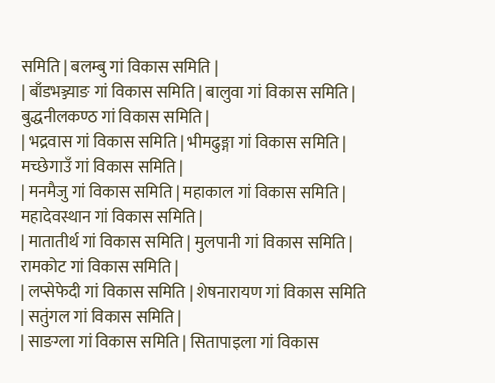समिति | बलम्बु गां विकास समिति |
| बाँडभञ्ज्याङ गां विकास समिति | बालुवा गां विकास समिति | बुद्धनीलकण्ठ गां विकास समिति |
| भद्रवास गां विकास समिति | भीमढुङ्गा गां विकास समिति | मच्छेगाउँ गां विकास समिति |
| मनमैजु गां विकास समिति | महाकाल गां विकास समिति | महादेवस्थान गां विकास समिति |
| मातातीर्थ गां विकास समिति | मुलपानी गां विकास समिति | रामकोट गां विकास समिति |
| लप्सेफेदी गां विकास समिति | शेषनारायण गां विकास समिति | सतुंगल गां विकास समिति |
| साङग्ला गां विकास समिति | सितापाइला गां विकास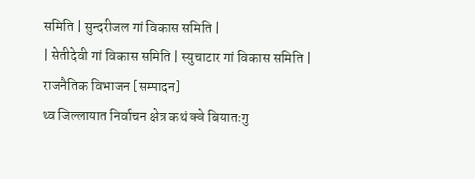समिति | सुन्दरीजल गां विकास समिति |
| सेतीदेवी गां विकास समिति | स्युचाटार गां विकास समिति |
राजनैतिक विभाजन [सम्पादन]
थ्व जिल्लायात निर्वाचन क्षेत्र कथं क्वे बियातःगु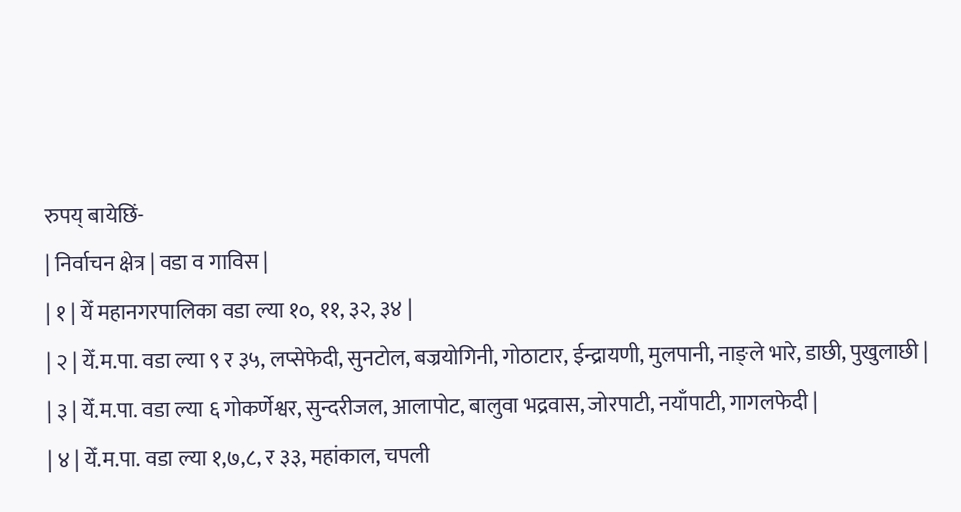रुपय् बायेछिं-
| निर्वाचन क्षेत्र | वडा व गाविस |
| १ | येँ महानगरपालिका वडा ल्या १०, ११, ३२, ३४ |
| २ | येँ.म.पा. वडा ल्या ९ र ३५, लप्सेफेदी, सुनटोल, बज्रयोगिनी, गोठाटार, ईन्द्रायणी, मुलपानी, नाङ्ले भारे, डाछी, पुखुलाछी |
| ३ | येँ.म.पा. वडा ल्या ६ गोकर्णेश्वर, सुन्दरीजल, आलापोट, बालुवा भद्रवास, जोरपाटी, नयाँपाटी, गागलफेदी |
| ४ | येँ.म.पा. वडा ल्या १,७,८, र ३३, महांकाल, चपली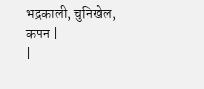भद्रकाली, चुनिखेल, कपन |
|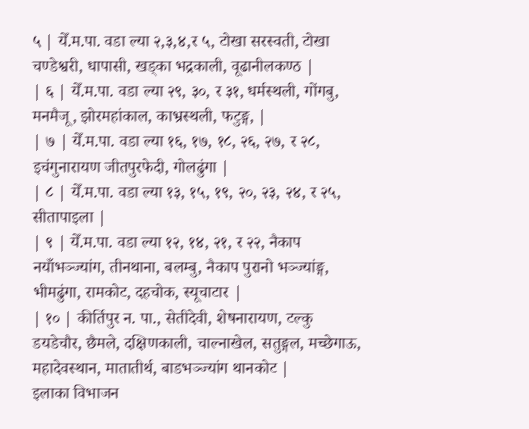५ | येँ.म.पा. वडा ल्या २,३,४,र ५, टोखा सरस्वती, टोखा चण्डेश्वरी, धापासी, खड्का भद्रकाली, वूढानीलकण्ठ |
| ६ | येँ.म.पा. वडा ल्या २९, ३०, र ३१, धर्मस्थली, गोंगबु, मनमैजू, झोरमहांकाल, काभ्रस्थली, फटुङ्ग, |
| ७ | येँ.म.पा. वडा ल्या १६, १७, १८, २६, २७, र २८, इचंगुनारायण जीतपुरफेदी, गोलढुंगा |
| ८ | येँ.म.पा. वडा ल्या १३, १५, १९, २०, २३, २४, र २५, सीतापाइला |
| ९ | येँ.म.पा. वडा ल्या १२, १४, २१, र २२, नैकाप नयाँभञ्ज्यांग, तीनथाना, बलम्बु, नैकाप पुरानो भञ्ज्यांङ्ग, भीमढुंगा, रामकोट, दहचोक, स्यूचाटार |
| १० | कीर्तिपुर न. पा., सेतीदेवी, शेषनारायण, टल्कु डयडेचौर, छैमले, दक्षिणकाली, चाल्नाखेल, सतुङ्गल, मच्छेगाऊ, महादेवस्थान, मातातीर्थ, बाडभञ्ज्यांग थानकोट |
इलाका विभाजन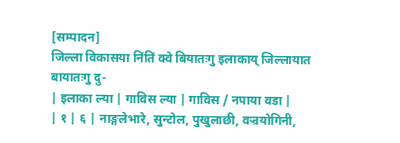[सम्पादन]
जिल्ला विकासया निंतिं क्वे बियातःगु इलाकाय् जिल्लायात बायातःगु दु-
| इलाका ल्या | गाविस ल्या | गाविस / नपाया वडा |
| १ | ६ | नाङ्गलेभारे, सुन्टोल, पुखुलाछी, वज्रयोगिनी,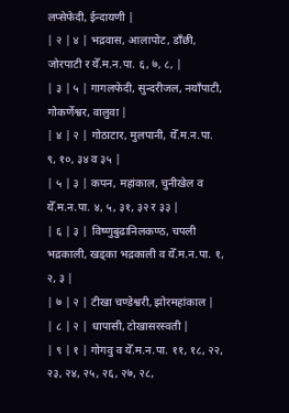लप्सेफेदी, ईन्दायणी |
| २ | ४ | भद्रवास, आलापोट, डाँछी, जोरपाटी र येँ.म.न.पा. ६, ७, ८, |
| ३ | ५ | गागलफेदी, सुन्दरीजल, नयाँपाटी, गोकर्णेश्वर, वालुवा |
| ४ | २ | गोठाटार, मुलपानी, येँ.म.न.पा. ९, १०, ३४ व ३५ |
| ५ | ३ | कपन, महांकाल, चुनीखेल व येँ.म.न.पा. ४, ५, ३१, ३२ र ३३ |
| ६ | ३ | विष्णुबुढानिलकण्ठ, चपली भद्रकाली, खड्का भद्रकाली व येँ.म.न.पा. १, २, ३ |
| ७ | २ | टीखा चण्डेश्वरी, झोरमहांकाल |
| ८ | २ | धापासी, टोखासरस्वती |
| ९ | १ | गोगवु व येँ.म.न.पा. ११, १८, २२, २३, २४, २५, २६, २७, २८,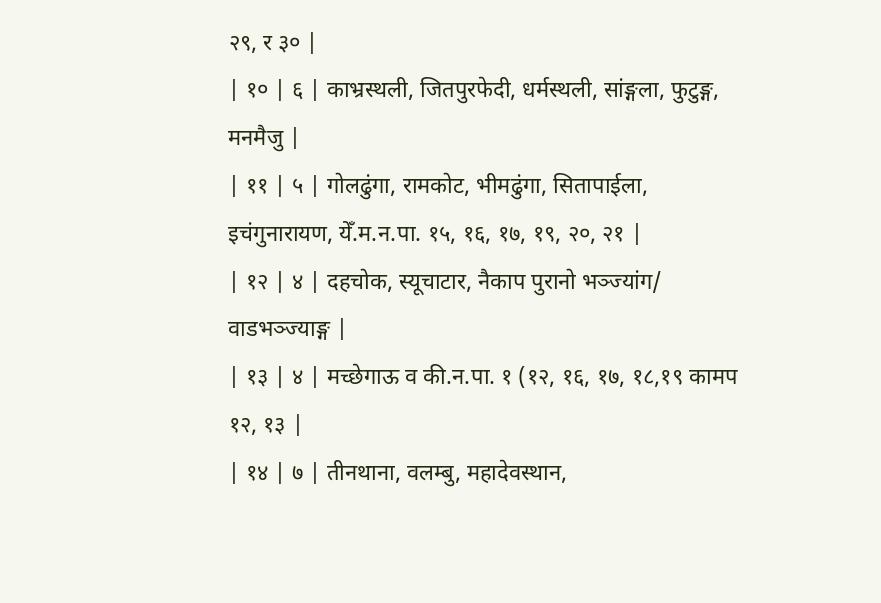२९, र ३० |
| १० | ६ | काभ्रस्थली, जितपुरफेदी, धर्मस्थली, सांङ्गला, फुटुङ्ग, मनमैजु |
| ११ | ५ | गोलढुंगा, रामकोट, भीमढुंगा, सितापाईला, इचंगुनारायण, येँ.म.न.पा. १५, १६, १७, १९, २०, २१ |
| १२ | ४ | दहचोक, स्यूचाटार, नैकाप पुरानो भञ्ज्यांग/ वाडभञ्ज्याङ्ग |
| १३ | ४ | मच्छेगाऊ व की.न.पा. १ (१२, १६, १७, १८,१९ कामप १२, १३ |
| १४ | ७ | तीनथाना, वलम्बु, महादेवस्थान,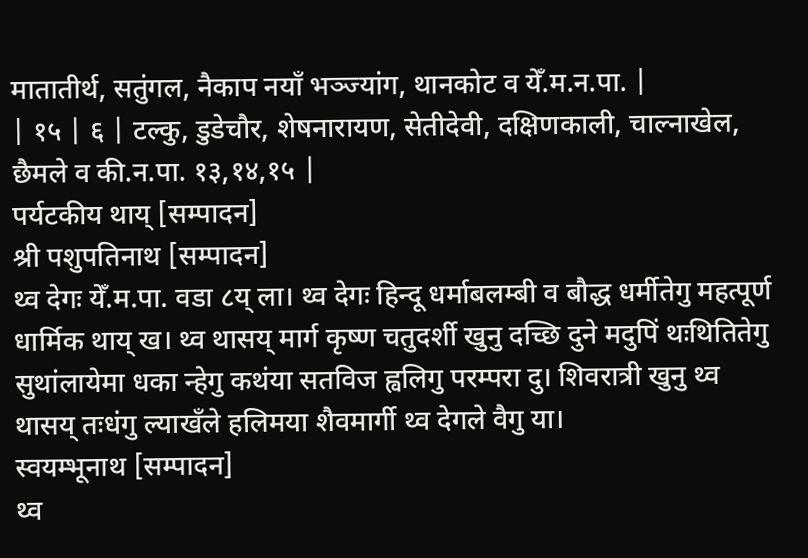मातातीर्थ, सतुंगल, नैकाप नयाँ भञ्ज्यांग, थानकोट व येँ.म.न.पा. |
| १५ | ६ | टल्कु, डुडेचौर, शेषनारायण, सेतीदेवी, दक्षिणकाली, चाल्नाखेल, छैमले व की.न.पा. १३,१४,१५ |
पर्यटकीय थाय् [सम्पादन]
श्री पशुपतिनाथ [सम्पादन]
थ्व देगः येँ.म.पा. वडा ८य् ला। थ्व देगः हिन्दू धर्माबलम्बी व बौद्ध धर्मीतेगु महत्पूर्ण धार्मिक थाय् ख। थ्व थासय् मार्ग कृष्ण चतुदर्शी खुनु दच्छि दुने मदुपिं थःथितितेगु सुथांलायेमा धका न्हेगु कथंया सतविज ह्वलिगु परम्परा दु। शिवरात्री खुनु थ्व थासय् तःधंगु ल्याखँले हलिमया शैवमार्गी थ्व देगले वैगु या।
स्वयम्भूनाथ [सम्पादन]
थ्व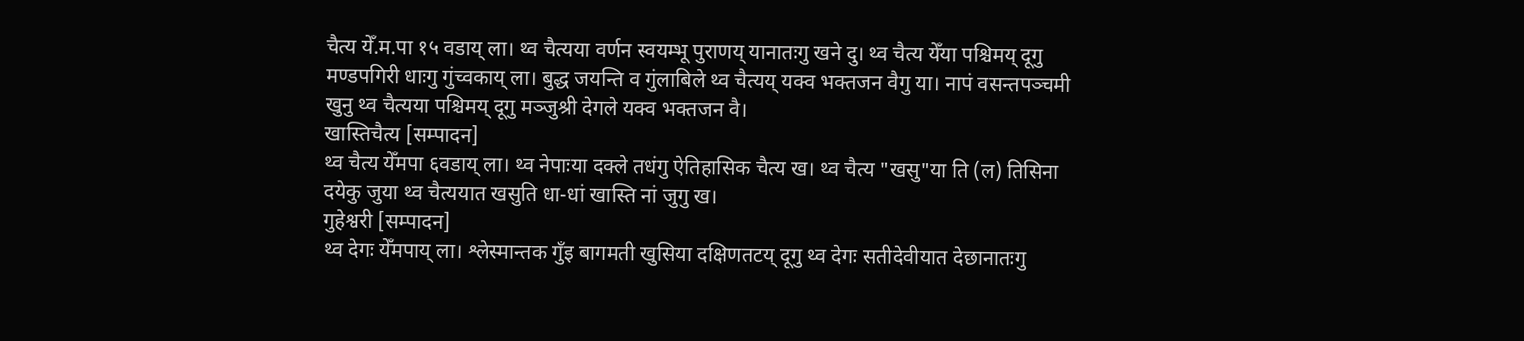चैत्य येँ.म.पा १५ वडाय् ला। थ्व चैत्यया वर्णन स्वयम्भू पुराणय् यानातःगु खने दु। थ्व चैत्य येँया पश्चिमय् दूगु मण्डपगिरी धाःगु गुंच्वकाय् ला। बुद्ध जयन्ति व गुंलाबिले थ्व चैत्यय् यक्व भक्तजन वैगु या। नापं वसन्तपञ्चमी खुनु थ्व चैत्यया पश्चिमय् दूगु मञ्जुश्री देगले यक्व भक्तजन वै।
खास्तिचैत्य [सम्पादन]
थ्व चैत्य येँमपा ६वडाय् ला। थ्व नेपाःया दक्ले तधंगु ऐतिहासिक चैत्य ख। थ्व चैत्य "खसु"या ति (ल) तिसिना दयेकु जुया थ्व चैत्ययात खसुति धा-धां खास्ति नां जुगु ख।
गुहेश्वरी [सम्पादन]
थ्व देगः येँमपाय् ला। श्लेस्मान्तक गुँइ बागमती खुसिया दक्षिणतटय् दूगु थ्व देगः सतीदेवीयात देछानातःगु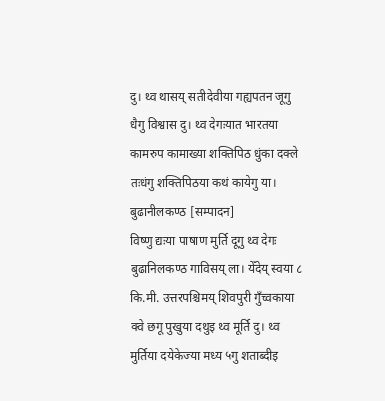दु। थ्व थासय् सतीदेवीया गह्यपतन जूगु धैगु विश्वास दु। थ्व देगःयात भारतया कामरुप कामाख्या शक्तिपिठ धुंका दक्ले तःधंगु शक्तिपिठया कथं कायेगु या।
बुढानीलकण्ठ [सम्पादन]
विष्णु द्यःया पाषाण मुर्ति दूगु थ्व देगः बुढानिलकण्ठ गाविसय् ला। येँदेय् स्वया ८ कि.मी. उत्तरपश्चिमय् शिवपुरी गुँच्वकाया क्वे छगू पुखुया दथुइ थ्व मूर्ति दु। थ्व मुर्तिया दयेकेज्या मध्य ५गु शताब्दीइ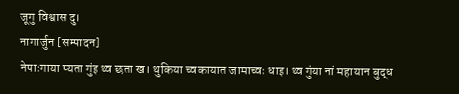जूगु विश्वास दु।
नागार्जुन [सम्पादन]
नेपाःगाया प्यता गुंइ थ्व छता ख। थुकिया च्वकायात जामाच्वः धाइ। थ्व गुंया नां महायान बुद्ध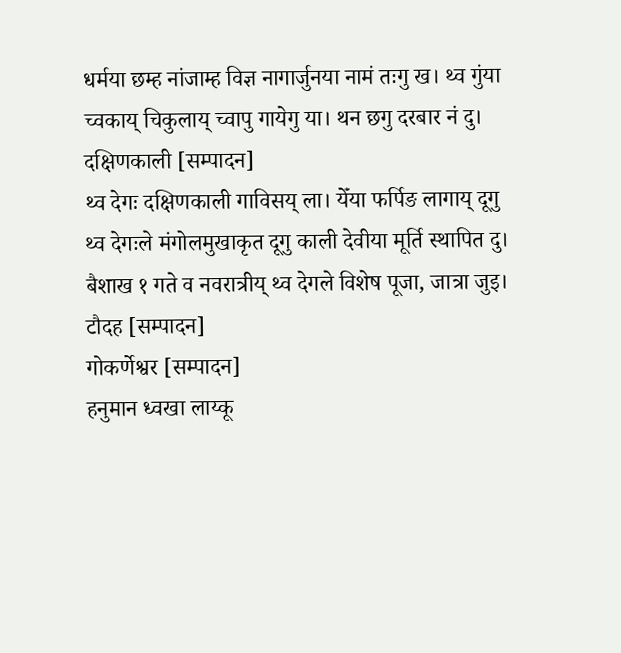धर्मया छम्ह नांजाम्ह विज्ञ नागार्जुनया नामं तःगु ख। थ्व गुंया च्वकाय् चिकुलाय् च्वापु गायेगु या। थन छगु दरबार नं दु।
दक्षिणकाली [सम्पादन]
थ्व देगः दक्षिणकाली गाविसय् ला। येँया फर्पिङ लागाय् दूगु थ्व देगःले मंगोलमुखाकृत दूगु काली देवीया मूर्ति स्थापित दु। बैशाख १ गते व नवरात्रीय् थ्व देगले विशेष पूजा, जात्रा जुइ।
टौदह [सम्पादन]
गोकर्णेश्वर [सम्पादन]
हनुमान ध्वखा लाय्कू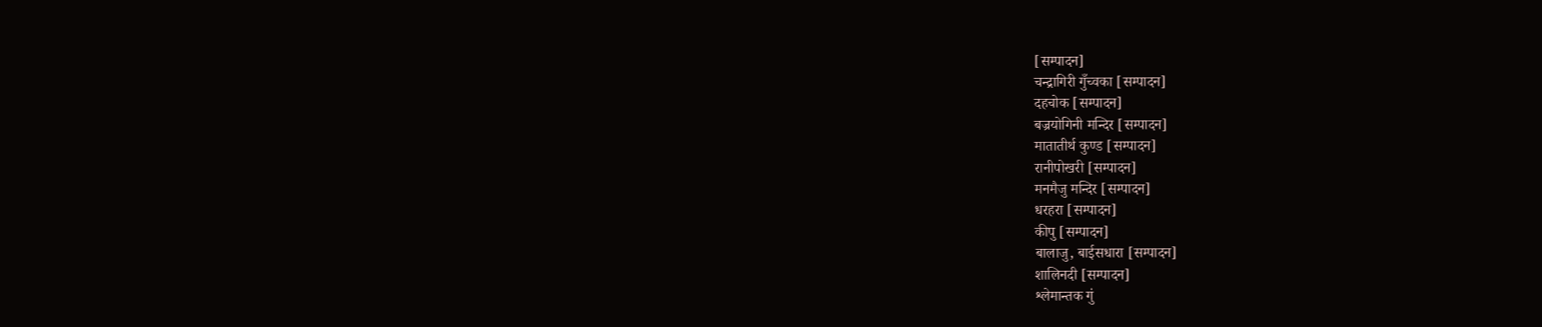[सम्पादन]
चन्द्रागिरी गुँच्वका [सम्पादन]
दहचोक [सम्पादन]
बज्रयोगिनी मन्दिर [सम्पादन]
मातातीर्थ कुण्ड [सम्पादन]
रानीपोखरी [सम्पादन]
मनमैजु मन्दिर [सम्पादन]
धरहरा [सम्पादन]
कीपु [सम्पादन]
बालाजु, बाईसधारा [सम्पादन]
शालिनदी [सम्पादन]
श्लेमान्तक गुं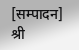[सम्पादन]
श्री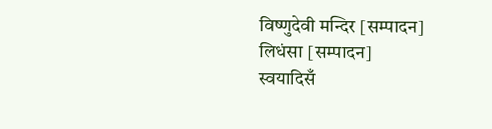विष्णुदेवी मन्दिर [सम्पादन]
लिधंसा [सम्पादन]
स्वयादिसँ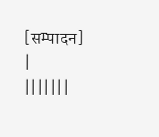[सम्पादन]
|
|||||||